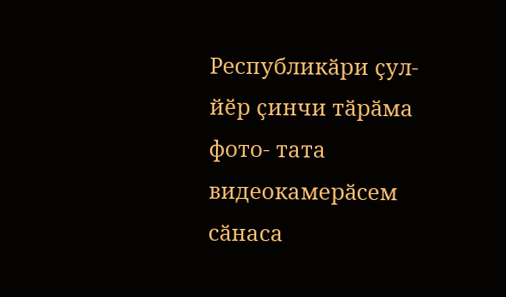Республикӑри ҫул-йӗр ҫинчи тӑрӑма фото- тата видеокамерӑсем сӑнаса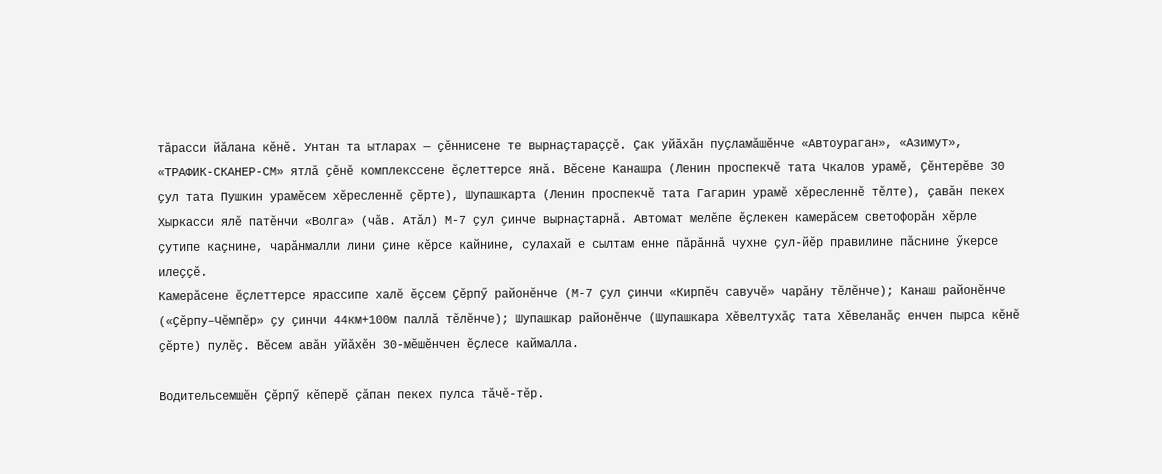тӑрасси йӑлана кӗнӗ. Унтан та ытларах — ҫӗннисене те вырнаҫтараҫҫӗ. Ҫак уйӑхӑн пуҫламӑшӗнче «Автоураган», «Азимут», «ТРАФИК-СКАНЕР-СМ» ятлӑ ҫӗнӗ комплекссене ӗҫлеттерсе янӑ. Вӗсене Канашра (Ленин проспекчӗ тата Чкалов урамӗ, Ҫӗнтерӗве 30 ҫул тата Пушкин урамӗсем хӗресленнӗ ҫӗрте), Шупашкарта (Ленин проспекчӗ тата Гагарин урамӗ хӗресленнӗ тӗлте), ҫавӑн пекех Хыркасси ялӗ патӗнчи «Волга» (чӑв. Атӑл) М-7 ҫул ҫинче вырнаҫтарнӑ. Автомат мелӗпе ӗҫлекен камерӑсем светофорӑн хӗрле ҫутипе каҫнине, чарӑнмалли лини ҫине кӗрсе кайнине, сулахай е сылтам енне пӑрӑннӑ чухне ҫул-йӗр правилине пӑснине ӳкерсе илеҫҫӗ.
Камерӑсене ӗҫлеттерсе ярассипе халӗ ӗҫсем Ҫӗрпӳ районӗнче (М-7 ҫул ҫинчи «Кирпӗч савучӗ» чарӑну тӗлӗнче); Канаш районӗнче («Ҫӗрпу–Чӗмпӗр» ҫу ҫинчи 44км+100м паллӑ тӗлӗнче); Шупашкар районӗнче (Шупашкара Хӗвелтухӑҫ тата Хӗвеланӑҫ енчен пырса кӗнӗ ҫӗрте) пулӗҫ. Вӗсем авӑн уйӑхӗн 30-мӗшӗнчен ӗҫлесе каймалла.

Водительсемшӗн Ҫӗрпӳ кӗперӗ ҫӑпан пекех пулса тӑчӗ-тӗр.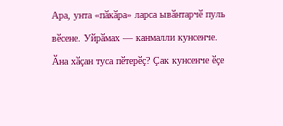Ара, унта «пӑкӑра» ларса ывӑнтарчӗ пуль вӗсене. Уйрӑмах — канмалли кунсенче. Ӑна хӑҫан туса пӗтерӗҫ? Ҫак кунсенче ӗҫе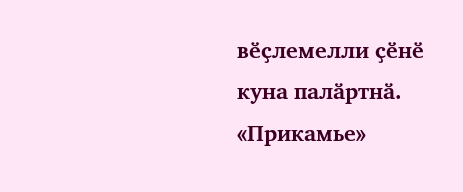вӗҫлемелли ҫӗнӗ куна палӑртнӑ.
«Прикамье»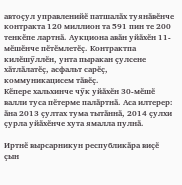автоҫул управленийӗ патшалӑх туянӑвӗнче контракта 120 миллион та 591 пин те 200 тенкӗпе лартнӑ. Аукциона авӑн уйӑхӗн 11-мӗшӗнче пӗтӗмлетӗҫ. Контрактпа килӗшӳллӗн, унта пыракан ҫулсене хӑтлӑлатӗҫ, асфальт сарӗҫ, коммуникацисем тӑвӗҫ.
Кӗпере хальхинче чӳк уйӑхӗн 30-мӗшӗ валли туса пӗтерме палӑртнӑ. Аса илтерер: ӑна 2013 ҫултах тума тытӑннӑ, 2014 ҫулхи ҫурла уйӑхӗнче хута ямалла пулнӑ.

Иртнӗ вырсарникун республикӑра виҫӗ ҫын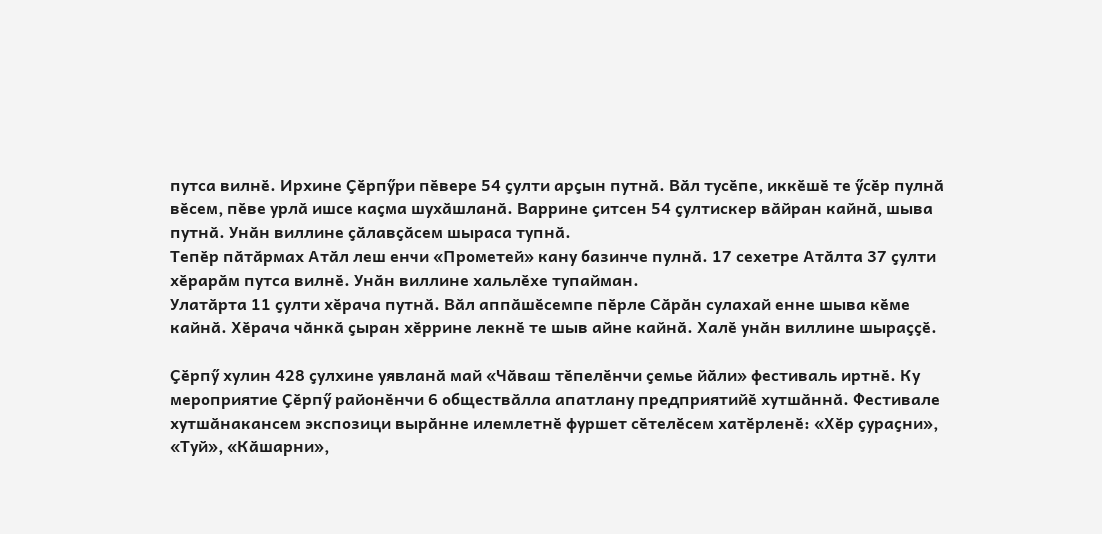путса вилнӗ. Ирхине Ҫӗрпӳри пӗвере 54 ҫулти арҫын путнӑ. Вӑл тусӗпе, иккӗшӗ те ӳсӗр пулнӑ вӗсем, пӗве урлӑ ишсе каҫма шухӑшланӑ. Варрине ҫитсен 54 ҫултискер вӑйран кайнӑ, шыва путнӑ. Унӑн виллине ҫӑлавҫӑсем шыраса тупнӑ.
Тепӗр пӑтӑрмах Атӑл леш енчи «Прометей» кану базинче пулнӑ. 17 сехетре Атӑлта 37 ҫулти хӗрарӑм путса вилнӗ. Унӑн виллине хальлӗхе тупайман.
Улатӑрта 11 ҫулти хӗрача путнӑ. Вӑл аппӑшӗсемпе пӗрле Сӑрӑн сулахай енне шыва кӗме кайнӑ. Хӗрача чӑнкӑ ҫыран хӗррине лекнӗ те шыв айне кайнӑ. Халӗ унӑн виллине шыраҫҫӗ.

Ҫӗрпӳ хулин 428 ҫулхине уявланӑ май «Чӑваш тӗпелӗнчи ҫемье йӑли» фестиваль иртнӗ. Ку мероприятие Ҫӗрпӳ районӗнчи 6 обществӑлла апатлану предприятийӗ хутшӑннӑ. Фестивале хутшӑнакансем экспозици вырӑнне илемлетнӗ фуршет сӗтелӗсем хатӗрленӗ: «Хӗр ҫураҫни», «Туй», «Кӑшарни»,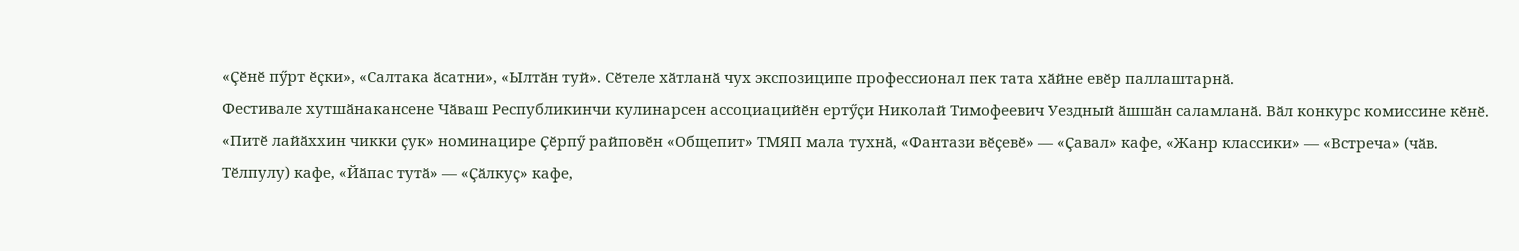«Ҫӗнӗ пӳрт ӗҫки», «Салтака ӑсатни», «Ылтӑн туй». Сӗтеле хӑтланӑ чух экспозиципе профессионал пек тата хӑйне евӗр паллаштарнӑ.
Фестивале хутшӑнакансене Чӑваш Республикинчи кулинарсен ассоциацийӗн ертӳҫи Николай Тимофеевич Уездный ӑшшӑн саламланӑ. Вӑл конкурс комиссине кӗнӗ.
«Питӗ лайӑххин чикки ҫук» номинацире Ҫӗрпӳ райповӗн «Общепит» ТМЯП мала тухнӑ, «Фантази вӗҫевӗ» — «Ҫавал» кафе, «Жанр классики» — «Встреча» (чӑв. Тӗлпулу) кафе, «Йӑпас тутӑ» — «Ҫӑлкуҫ» кафе,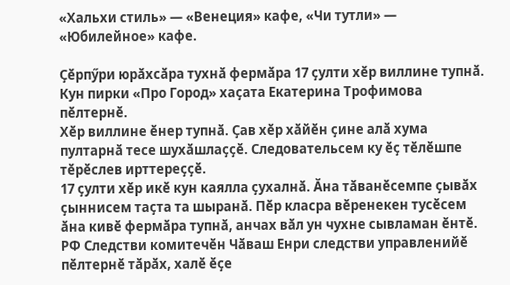«Хальхи стиль» — «Венеция» кафе, «Чи тутли» — «Юбилейное» кафе.

Ҫӗрпӳри юрӑхсӑра тухнӑ фермӑра 17 ҫулти хӗр виллине тупнӑ. Кун пирки «Про Город» хаҫата Екатерина Трофимова пӗлтернӗ.
Хӗр виллине ӗнер тупнӑ. Ҫав хӗр хӑйӗн ҫине алӑ хума пултарнӑ тесе шухӑшлаҫҫӗ. Следовательсем ку ӗҫ тӗлӗшпе тӗрӗслев ирттереҫҫӗ.
17 ҫулти хӗр икӗ кун каялла ҫухалнӑ. Ӑна тӑванӗсемпе ҫывӑх ҫыннисем таҫта та шыранӑ. Пӗр класра вӗренекен тусӗсем ӑна кивӗ фермӑра тупнӑ, анчах вӑл ун чухне сывламан ӗнтӗ.
РФ Следстви комитечӗн Чӑваш Енри следстви управленийӗ пӗлтернӗ тӑрӑх, халӗ ӗҫе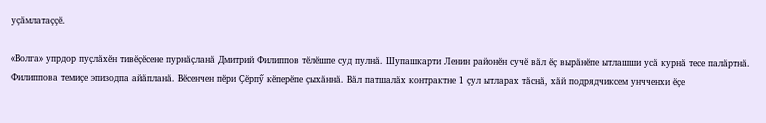уҫӑмлатаҫҫӗ.

«Волга» упрдор пуҫлӑхӗн тивӗҫӗсене пурнӑҫланӑ Дмитрий Филиппов тӗлӗшпе суд пулнӑ. Шупашкарти Ленин районӗн сучӗ вӑл ӗҫ вырӑнӗпе ытлашши усӑ курнӑ тесе палӑртнӑ.
Филиппова темиҫе эпизодпа айӑпланӑ. Вӗсенчен пӗри Ҫӗрпӳ кӗперӗпе ҫыхӑннӑ. Вӑл патшалӑх контрактне 1 ҫул ытларах тӑснӑ, хӑй подрядчиксем унчченхи ӗҫе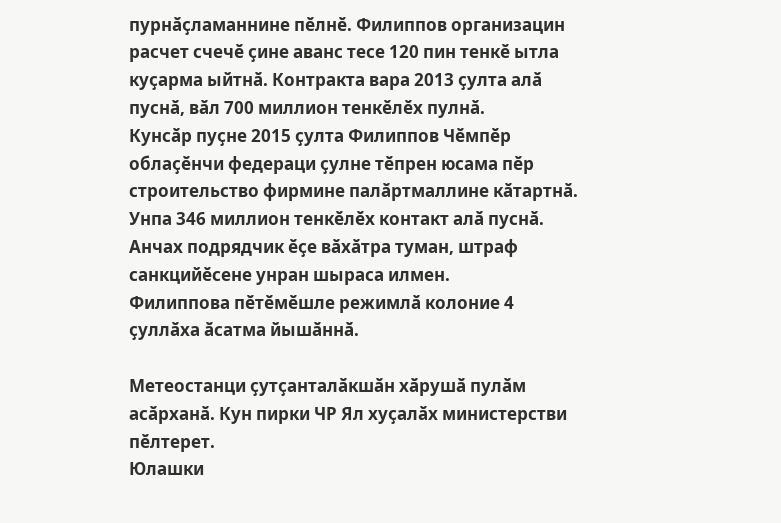пурнӑҫламаннине пӗлнӗ. Филиппов организацин расчет счечӗ ҫине аванс тесе 120 пин тенкӗ ытла куҫарма ыйтнӑ. Контракта вара 2013 ҫулта алӑ пуснӑ, вӑл 700 миллион тенкӗлӗх пулнӑ.
Кунсӑр пуҫне 2015 ҫулта Филиппов Чӗмпӗр облаҫӗнчи федераци ҫулне тӗпрен юсама пӗр строительство фирмине палӑртмаллине кӑтартнӑ. Унпа 346 миллион тенкӗлӗх контакт алӑ пуснӑ. Анчах подрядчик ӗҫе вӑхӑтра туман, штраф санкцийӗсене унран шыраса илмен.
Филиппова пӗтӗмӗшле режимлӑ колоние 4 ҫуллӑха ӑсатма йышӑннӑ.

Метеостанци ҫутҫанталӑкшӑн хӑрушӑ пулӑм асӑрханӑ. Кун пирки ЧР Ял хуҫалӑх министерстви пӗлтерет.
Юлашки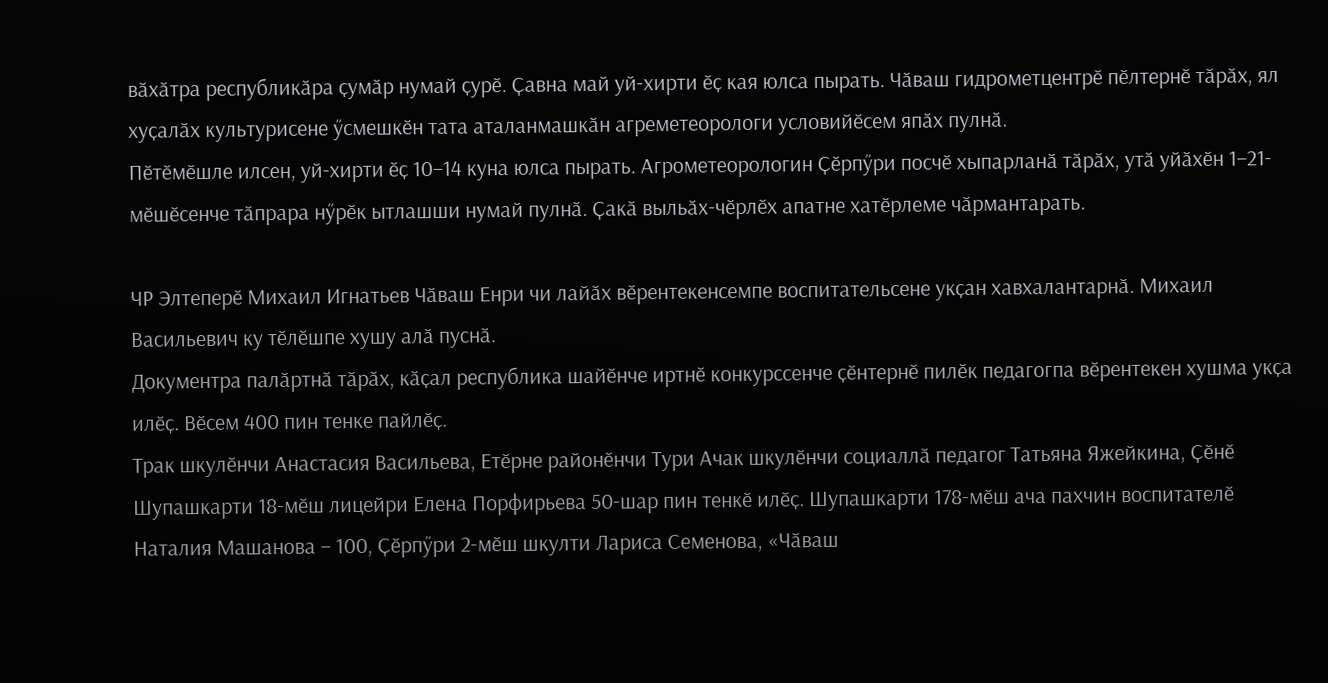вӑхӑтра республикӑра ҫумӑр нумай ҫурӗ. Ҫавна май уй-хирти ӗҫ кая юлса пырать. Чӑваш гидрометцентрӗ пӗлтернӗ тӑрӑх, ял хуҫалӑх культурисене ӳсмешкӗн тата аталанмашкӑн агреметеорологи условийӗсем япӑх пулнӑ.
Пӗтӗмӗшле илсен, уй-хирти ӗҫ 10–14 куна юлса пырать. Агрометеорологин Ҫӗрпӳри посчӗ хыпарланӑ тӑрӑх, утӑ уйӑхӗн 1–21-мӗшӗсенче тӑпрара нӳрӗк ытлашши нумай пулнӑ. Ҫакӑ выльӑх-чӗрлӗх апатне хатӗрлеме чӑрмантарать.

ЧР Элтеперӗ Михаил Игнатьев Чӑваш Енри чи лайӑх вӗрентекенсемпе воспитательсене укҫан хавхалантарнӑ. Михаил Васильевич ку тӗлӗшпе хушу алӑ пуснӑ.
Документра палӑртнӑ тӑрӑх, кӑҫал республика шайӗнче иртнӗ конкурссенче ҫӗнтернӗ пилӗк педагогпа вӗрентекен хушма укҫа илӗҫ. Вӗсем 400 пин тенке пайлӗҫ.
Трак шкулӗнчи Анастасия Васильева, Етӗрне районӗнчи Тури Ачак шкулӗнчи социаллӑ педагог Татьяна Яжейкина, Ҫӗнӗ Шупашкарти 18-мӗш лицейри Елена Порфирьева 50-шар пин тенкӗ илӗҫ. Шупашкарти 178-мӗш ача пахчин воспитателӗ Наталия Машанова – 100, Ҫӗрпӳри 2-мӗш шкулти Лариса Семенова, «Чӑваш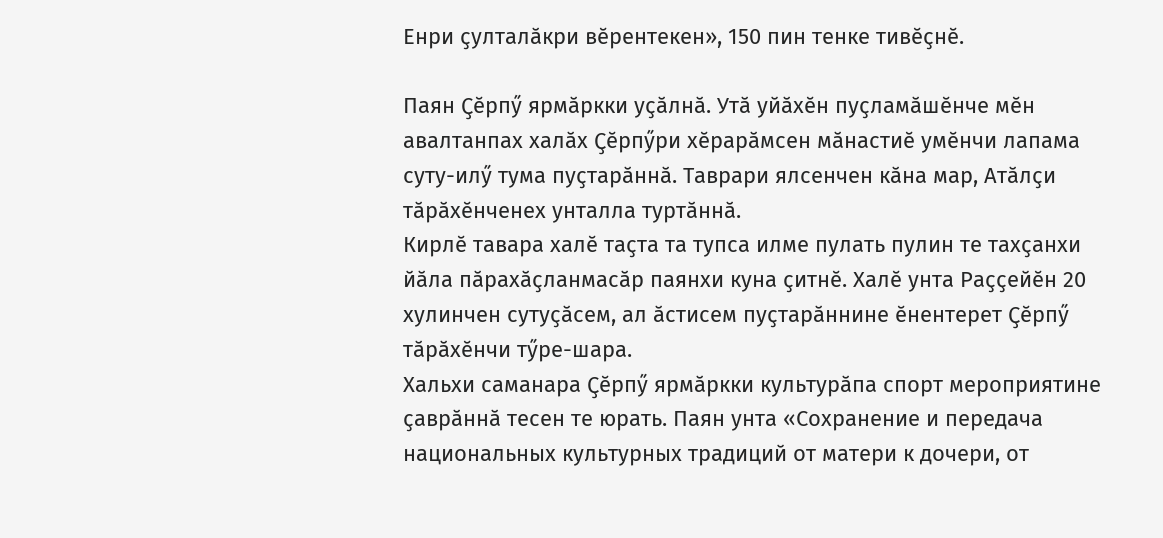Енри ҫулталӑкри вӗрентекен», 150 пин тенке тивӗҫнӗ.

Паян Ҫӗрпӳ ярмӑркки уҫӑлнӑ. Утӑ уйӑхӗн пуҫламӑшӗнче мӗн авалтанпах халӑх Ҫӗрпӳри хӗрарӑмсен мӑнастиӗ умӗнчи лапама суту-илӳ тума пуҫтарӑннӑ. Таврари ялсенчен кӑна мар, Атӑлҫи тӑрӑхӗнченех унталла туртӑннӑ.
Кирлӗ тавара халӗ таҫта та тупса илме пулать пулин те тахҫанхи йӑла пӑрахӑҫланмасӑр паянхи куна ҫитнӗ. Халӗ унта Раҫҫейӗн 20 хулинчен сутуҫӑсем, ал ӑстисем пуҫтарӑннине ӗнентерет Ҫӗрпӳ тӑрӑхӗнчи тӳре-шара.
Хальхи саманара Ҫӗрпӳ ярмӑркки культурӑпа спорт мероприятине ҫаврӑннӑ тесен те юрать. Паян унта «Сохранение и передача национальных культурных традиций от матери к дочери, от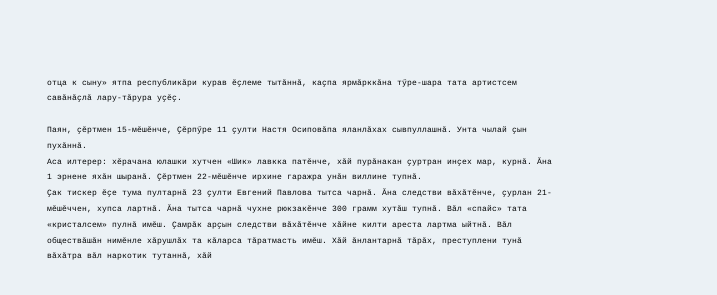отца к сыну» ятпа республикӑри курав ӗҫлеме тытӑннӑ, каҫпа ярмӑрккӑна тӳре-шара тата артистсем савӑнӑҫлӑ лару-тӑрура уҫӗҫ.

Паян, ҫӗртмен 15-мӗшӗнче, Ҫӗрпӳре 11 ҫулти Настя Осиповӑпа яланлӑхах сывпуллашнӑ. Унта чылай ҫын пухӑннӑ.
Аса илтерер: хӗрачана юлашки хутчен «Шик» лавкка патӗнче, хӑй пурӑнакан ҫуртран инҫех мар, курнӑ. Ӑна 1 эрнене яхӑн шыранӑ. Ҫӗртмен 22-мӗшӗнче ирхине гаражра унӑн виллине тупнӑ.
Ҫак тискер ӗҫе тума пултарнӑ 23 ҫулти Евгений Павлова тытса чарнӑ. Ӑна следстви вӑхӑтӗнче, ҫурлан 21-мӗшӗччен, хупса лартнӑ. Ӑна тытса чарнӑ чухне рюкзакӗнче 300 грамм хутӑш тупнӑ. Вӑл «спайс» тата «кристалсем» пулнӑ имӗш. Ҫамрӑк арҫын следстви вӑхӑтӗнче хӑйне килти ареста лартма ыйтнӑ. Вӑл обществӑшӑн нимӗнле хӑрушлӑх та кӑларса тӑратмасть имӗш. Хӑй ӑнлантарнӑ тӑрӑх, преступлени тунӑ вӑхӑтра вӑл наркотик тутаннӑ, хӑй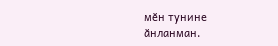мӗн тунине ӑнланман.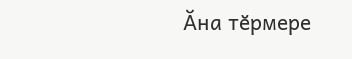Ӑна тӗрмере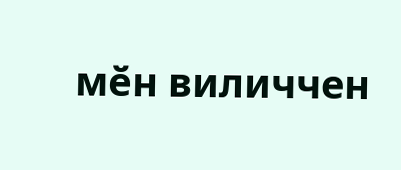мӗн виличчен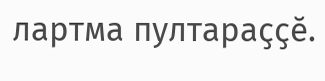лартма пултараҫҫӗ.